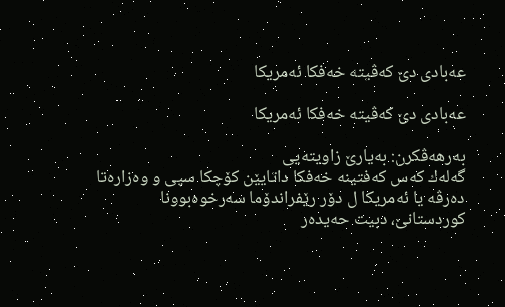عه‌بادى دێ كه‌ڤیته‌ خه‌فكا ئه‌مریكا

عه‌بادى دێ كه‌ڤیته‌ خه‌فكا ئه‌مریكا

به‌رهه‌ڤكرن: به‌یارێ زاویته‌یى
گه‌‌له‌‌ك كه‌‌س كه‌‌فتینه‌‌ خه‌‌فكا داتایێن كۆچكا سپى و وه‌‌زاره‌‌تا ده‌‌رڤه‌‌ یا ئه‌‌مریكا ل دۆر رێفراندۆما سه‌‌رخوه‌‌بوونا كوردستانێ، دبیت حه‌‌یده‌‌ر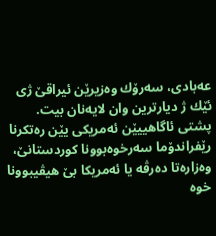عه‌‌بادى، سه‌‌رۆك وه‌‌زیرێن ئیراقێ ژى ئێك ژ دیارترین وان لایه‌‌نان بیت.
پشتى ئاگاهییێن ئه‌‌مریكى یێن ره‌‌تكرنا رێفراندۆما سه‌‌رخوه‌‌بوونا كوردستانێ، وه‌‌زاره‌‌تا ده‌‌رڤه‌‌ یا ئه‌‌مریكا بێ هیڤیبوونا خوه‌‌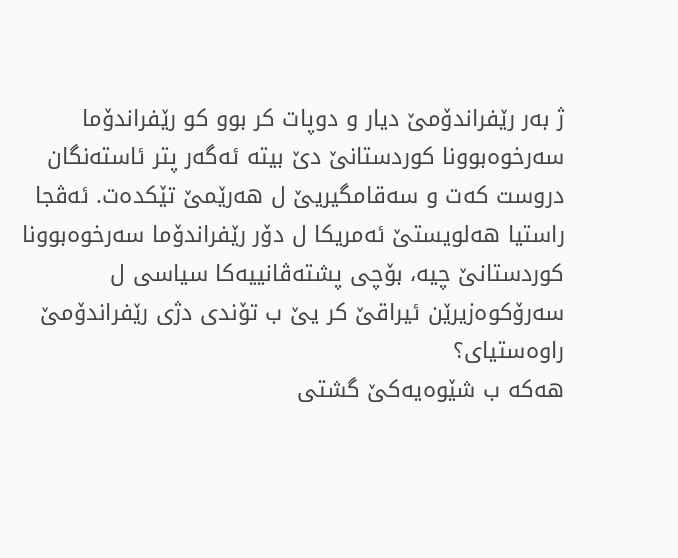ژ به‌‌ر رێفراندۆمێ دیار و دوپات كر بوو كو رێفراندۆما سه‌‌رخوه‌‌بوونا كوردستانێ دێ بیته‌‌ ئه‌‌گه‌‌ر پتر ئاسته‌‌نگان دروست كه‌‌ت و سه‌‌قامگیریێ ل هه‌‌رێمێ تێكده‌‌ت. ئه‌‌ڤجا راستیا هه‌‌لویستێ ئه‌‌مریكا ل دۆر رێفراندۆما سه‌‌رخوه‌‌بوونا كوردستانێ چیه‌‌، بۆچى پشته‌‌ڤانییه‌‌كا سیاسى ل سه‌‌رۆكوه‌‌زیرێن ئیراقێ كر یێ ب تۆندى دژى رێفراندۆمێ راوه‌‌ستیای؟
هه‌‌كه‌‌ ب شێوه‌‌یه‌‌كێ گشتى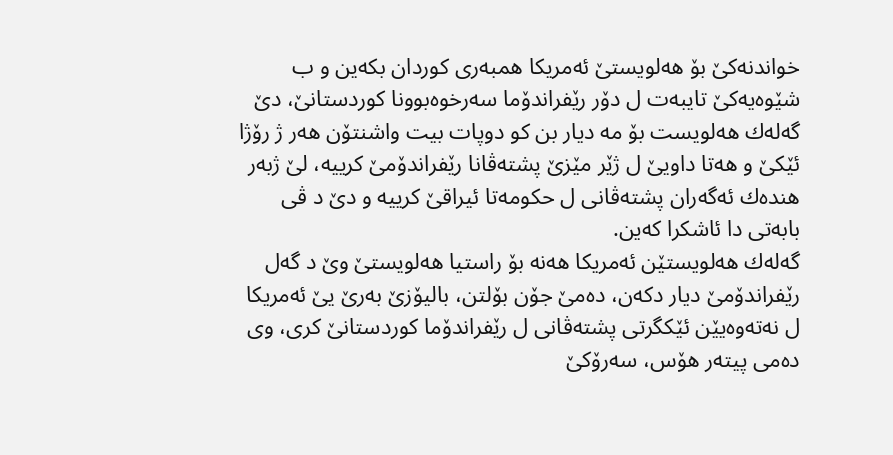خواندنه‌‌كێ بۆ هه‌‌لویستێ ئه‌مریكا همبه‌‌رى كوردان بكه‌‌ین و ب شێوه‌‌یه‌‌كێ تایبه‌‌ت ل دۆر رێفراندۆما سه‌‌رخوه‌‌بوونا كوردستانێ، دێ گه‌‌له‌‌ك هه‌‌لویست بۆ مه‌‌ دیار بن كو دوپات بیت واشنتۆن هه‌‌ر ژ رۆژا ئێكێ و هه‌‌تا داویێ ل ژێر مێزێ پشته‌‌ڤانا رێفراندۆمێ كرییه‌‌، لێ ژبه‌‌ر هنده‌‌ك ئه‌‌گه‌‌ران پشته‌‌ڤانى ل حكومه‌‌تا ئیراقێ كرییه‌‌ و دێ د ڤى بابه‌‌تى دا ئاشكرا كه‌‌ین.
گه‌‌له‌‌ك هه‌‌لویستێن ئه‌‌مریكا هه‌‌نه‌‌ بۆ راستیا هه‌‌لویستێ وێ د گه‌‌ل رێفراندۆمێ دیار دكه‌‌ن، ده‌‌مێ جۆن بۆلتن، بالیۆزێ به‌‌رێ یێ ئه‌‌مریكا ل نه‌‌ته‌‌وه‌‌یێن ئێكگرتى پشته‌‌ڤانى ل رێفراندۆما كوردستانێ كرى، وى ده‌‌مى پیته‌‌ر هۆس، سه‌‌رۆكێ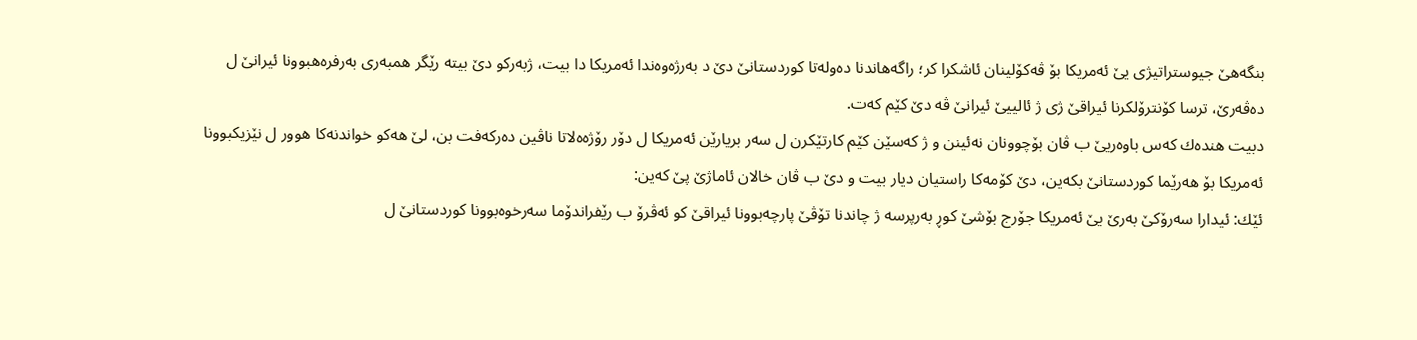بنگه‌هێ جیوستراتیژى یێ ئه‌‌مریكا بۆ ڤه‌‌كۆلینان ئاشكرا كر؛ راگه‌‌هاندنا ده‌‌وله‌‌تا كوردستانێ دێ د به‌‌رژه‌‌وه‌‌ندا ئه‌‌مریكا دا بیت، ژبه‌‌ركو دێ بیته‌‌ رێگر همبه‌‌رى به‌‌رفره‌‌هبوونا ئیرانێ ل ده‌‌ڤه‌‌رێ، ترسا كۆنترۆلكرنا ئیراقێ ژى ژ ئالییێ ئیرانێ ڤه‌‌ دێ كێم كه‌‌ت.
دبیت هنده‌‌ك كه‌‌س باوه‌‌ریێ ب ڤان بۆچوونان نه‌‌ئینن و ژ كه‌‌سێن كێم كارتێكرن ل سه‌‌ر بریارێن ئه‌‌مریكا ل دۆر رۆژه‌ه‌‌لاتا ناڤین ده‌‌ركه‌‌فت بن، لێ هه‌‌كو خواندنه‌‌كا هوور ل نێزیكبوونا ئه‌‌مریكا بۆ هه‌‌رێما كوردستانێ بكه‌‌ین، دێ كۆمه‌‌كا راستیان دیار بیت و دێ ب ڤان خالان ئاماژێ پێ كه‌‌ین:
ئێك: ئیدارا سه‌‌رۆكێ به‌‌رێ یێ ئه‌‌مریكا جۆرج بۆشێ كوڕ به‌‌رپرسه‌‌ ژ چاندنا تۆڤێ پارچه‌‌بوونا ئیراقێ كو ئه‌‌ڤرۆ ب رێفراندۆما سه‌‌رخوه‌‌بوونا كوردستانێ ل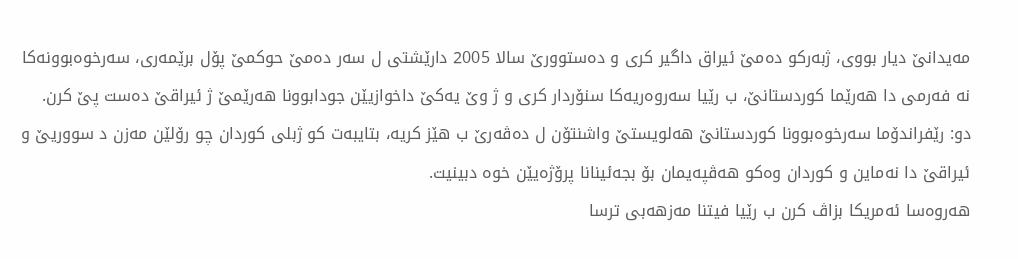مه‌‌یدانێ دیار بووى، ژبه‌‌ركو ده‌‌مێ ئیراق داگیر كرى‌ و ده‌‌ستوورێ سالا 2005 دارێشتى ل سه‌‌ر ده‌‌مێ حوكمێ پۆل برێمه‌‌رى، سه‌‌رخوه‌‌بوونه‌كا نه‌‌ فه‌‌رمى دا هه‌‌رێما كوردستانێ، ب رێیا سه‌‌روه‌‌ریه‌‌كا سنۆردار كرى و ژ وێ یه‌‌كێ داخوازیێن جودابوونا هه‌‌رێمێ ژ ئیراقێ ده‌‌ست پێ كرن.
دو: رێفراندۆما سه‌‌رخوه‌‌بوونا كوردستانێ هه‌‌لویستێ واشنتۆن ل ده‌‌ڤه‌‌رێ ب هێز كریه‌‌، بتایبه‌‌ت كو ژبلى كوردان چو رۆلێن مه‌‌زن د سووریێ و ئیراقێ دا نه‌‌ماین و كوردان وه‌كو هه‌‌ڤپه‌‌یمان بۆ بجه‌ئینانا پرۆژه‌‌یێن خوه‌‌ دبینیت.
هه‌‌روه‌‌سا ئه‌‌مریكا بزاڤ كرن ب رێیا فیتنا مه‌‌زهه‌‌بى ترسا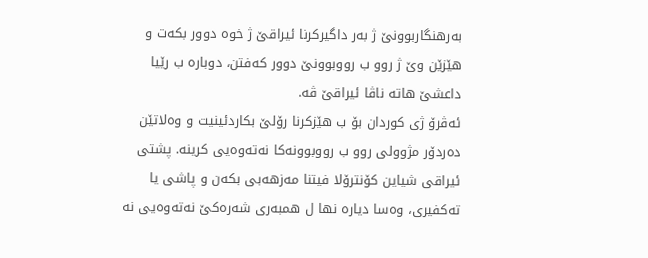به‌‌رهنگاربوونێ ژ به‌‌ر داگیركرنا ئیراقێ ژ خوه‌‌ دوور بكه‌‌ت و هێزێن وێ ژ روو ب رووبوونێ دوور كه‌‌فتن، دوباره‌‌ ب رێیا داعشێ هاته‌‌ ناڤا ئیراقێ ڤه‌‌.
ئه‌‌ڤرۆ ژى كوردان بۆ ب هێزكرنا رۆلێ بكاردئینیت و وه‌‌لاتێن ده‌ردۆر مژوولى روو ب رووبوونه‌‌كا نه‌‌ته‌‌وه‌‌یى كرینه‌‌. پشتى ئیراقى شیاین كۆنترۆلا فیتنا مه‌‌زهه‌‌بى بكه‌‌ن و پاشى یا ته‌‌كفیرى، وه‌‌سا دیاره‌‌ نها ل همبه‌‌رى شه‌‌ره‌‌كێ نه‌‌ته‌‌وه‌‌یى نه‌‌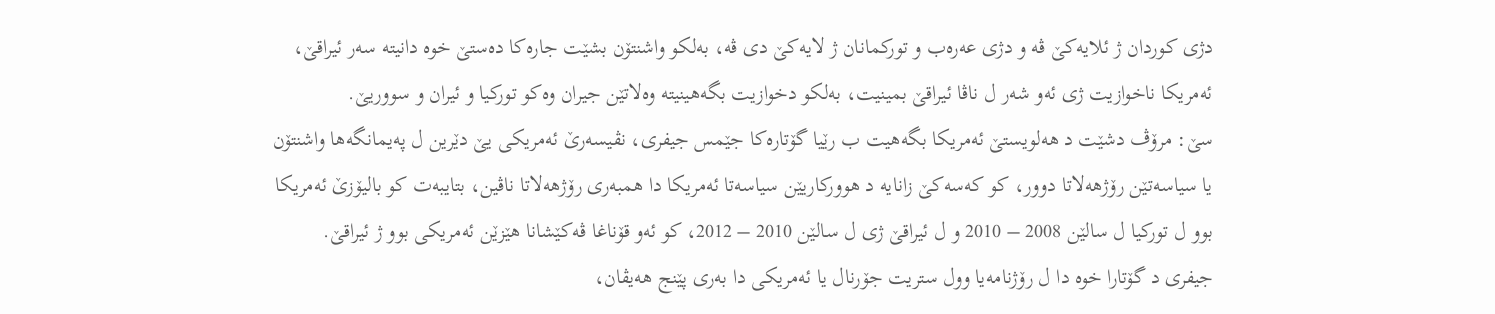دژى كوردان ژ ئلایه‌‌كێ ڤه‌‌ و دژى عه‌‌ره‌‌ب و توركمانان ژ لایه‌‌كێ دى ڤه‌‌، به‌‌لكو واشنتۆن بشێت جاره‌‌كا ده‌‌ستێ خوه‌‌ دانیته‌‌ سه‌‌ر ئیراقێ، ئه‌‌مریكا ناخوازیت ژى ئه‌‌و شه‌‌ر ل ناڤا ئیراقێ بمینیت، به‌‌لكو دخوازیت بگه‌‌هینیته‌‌ وه‌‌لاتێن جیران وه‌‌كو توركیا و ئیران و سووریێ.
سێ: مرۆڤ دشێت د هه‌‌لویستێ ئه‌‌مریكا بگه‌‌هیت ب رێیا گۆتاره‌‌كا جێمس جیفرى، نڤیسه‌‌رێ ئه‌‌مریكى یێ دێرین ل په‌‌یمانگه‌‌ها واشنتۆن یا سیاسه‌‌تێن رۆژهه‌‌لاتا دوور، كو كه‌‌سه‌‌كێ زانایه‌‌ د هووركاریێن سیاسه‌‌تا ئه‌‌مریكا دا همبه‌‌رى رۆژهه‌‌لاتا ناڤین، بتایبه‌‌ت كو بالیۆزێ ئه‌‌مریكا بوو ل توركیا ل سالێن 2008 – 2010 و ل ئیراقێ ژى ل سالێن 2010 – 2012، كو ئه‌‌و قۆناغا ڤه‌‌كێشانا هێزێن ئه‌‌مریكى بوو ژ ئیراقێ.
جیفرى د گۆتارا خوه‌‌ دا ل رۆژنامه‌‌یا وول ستریت جۆرنال یا ئه‌‌مریكى دا به‌‌رى پێنج هه‌‌یڤان،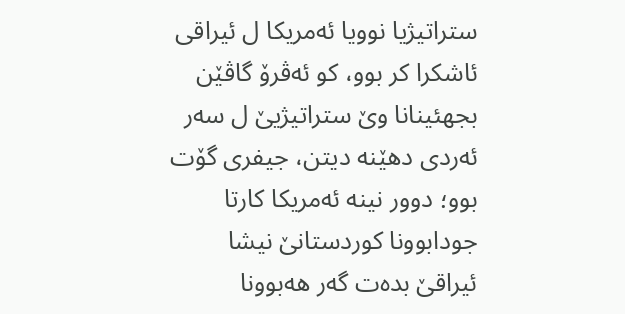ستراتیژیا نوویا ئه‌‌مریكا ل ئیراقی ئاشكرا كر بوو، كو ئه‌‌ڤرۆ گاڤێن بجهئینانا وێ ستراتیژیێ ل سه‌‌ر ئه‌‌ردى دهێنه‌‌ دیتن، جیفرى گۆت بوو؛ دوور نینه‌‌ ئه‌‌مریكا كارتا جودابوونا كوردستانێ نیشا ئیراقێ بده‌‌ت گه‌‌ر هه‌‌بوونا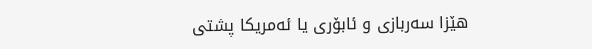هێزا سه‌‌ربازى و ئابۆرى یا ئه‌‌مریكا پشتى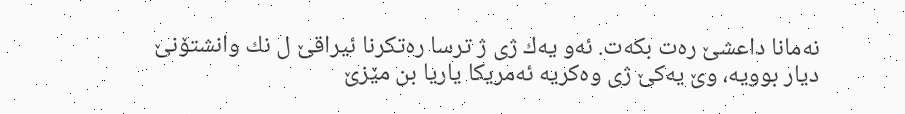نه‌‌مانا داعشێ ره‌‌ت بكه‌‌ت. ئه‌‌و یه‌‌ك ژى ژ ترسا ره‌‌تكرنا ئیراقێ ل نك وانشتۆنێ دیار بوویه‌‌، وێ یه‌‌كێ ژى وه‌‌كریه‌‌ ئه‌‌مریكا یاریا بن مێزێ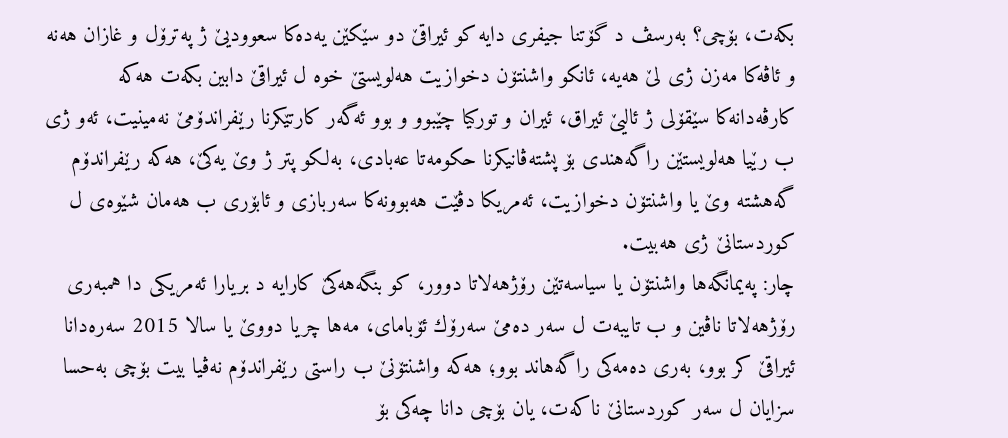بكه‌‌ت، بۆچى؟ به‌‌رسڤ د گۆتنا جیفرى دایه‌‌ كو ئیراقێ دو سێكێن یه‌‌ده‌‌كا سعوودیێ ژ په‌‌ترۆل و غازان هه‌‌نه‌‌ و ئاڤه‌‌كا مه‌‌زن ژى لێ هه‌‌یه‌‌، ئانكو واشنتۆن دخوازیت هه‌‌لویستێ خوه‌‌ ل ئیراقێ دابین بكه‌‌ت هه‌‌كه‌‌ كارڤه‌‌دانه‌‌كا سێقۆلى ژ ئالیێ ئیراق، ئیران و توركیا چێبوو و بوو ئه‌‌گه‌‌ر كارتێكرنا رێفراندۆمێ نه‌‌مینیت، ئه‌‌و ژى ب رێیا هه‌‌لویستێن راگه‌‌هندى بۆ پشته‌‌ڤانیكرنا حكومه‌‌تا عه‌‌بادى، به‌‌لكو پتر ژ وێ یه‌‌كێ، هه‌‌كه‌‌ رێفراندۆم گه‌‌هشته‌‌ وێ یا واشنتۆن دخوازیت، ئه‌‌مریكا دڤێت هه‌‌بوونه‌‌كا سه‌‌ربازى و ئابۆرى ب هه‌‌مان شێوه‌‌ى ل كوردستانێ ژى هه‌‌بیت.
چار: په‌‌یمانگه‌‌ها واشنتۆن یا سیاسه‌‌تێن رۆژهه‌‌لاتا دوور، كو بنگه‌‌هه‌‌كێ كارایه‌‌ د بریارا ئه‌‌مریكى دا همبه‌‌رى رۆژهه‌‌لاتا ناڤین و ب تایبه‌‌ت ل سه‌‌ر ده‌‌مێ سه‌‌رۆك ئۆباماى، مه‌‌ها چریا دووێ یا سالا 2015 سه‌‌ره‌‌دانا ئیراقێ كر بوو، به‌رى ده‌مه‌كى راگه‌‌هاند بوو؛ هه‌‌كه‌‌ واشنتۆنێ ب راستى رێفراندۆم نه‌‌ڤیا بیت بۆچى به‌‌حسا سزایان ل سه‌‌ر كوردستانێ ناكه‌‌ت، یان بۆچى دانا چه‌‌كى بۆ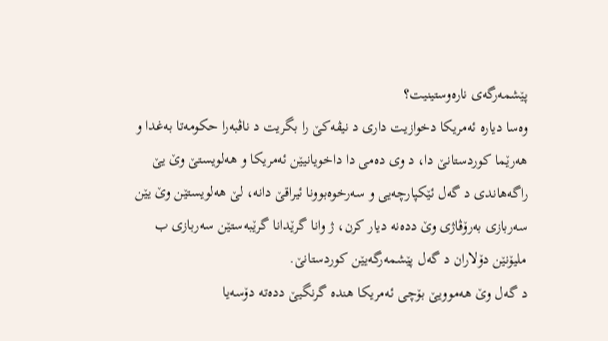پێشمه‌‌رگه‌‌ى ناره‌‌وستینیت؟
وه‌سا دیاره‌‌ ئه‌‌مریكا دخوازیت دارى د نیڤه‌‌كێ را بگریت د ناڤبه‌‌را حكومه‌‌تا به‌‌غدا و هه‌‌رێما كوردستانێ دا، د وى ده‌‌مى دا داخویانیێن ئه‌‌مریكا و هه‌‌لویستێ وێ یێ راگه‌‌هاندى د گه‌‌ل ئێكپارچه‌‌یى و سه‌‌رخوه‌‌بوونا ئیراقێ دانه‌‌، لێ هه‌‌لویستێن وێ یێن سه‌‌ربازى به‌‌رۆڤاژى وێ دده‌‌نه‌‌ دیار كرن، ژ وانا گرێدانا گرێبه‌‌ستێن سه‌‌ربازى ب ملیۆنێن دۆلاران د گه‌‌ل پێشمه‌‌رگه‌‌یێن كوردستانێ.
د گه‌‌ل وێ هه‌‌موویێ بۆچى ئه‌‌مریكا هنده‌‌ گرنگیێ دده‌‌ته‌‌ دۆسه‌‌یا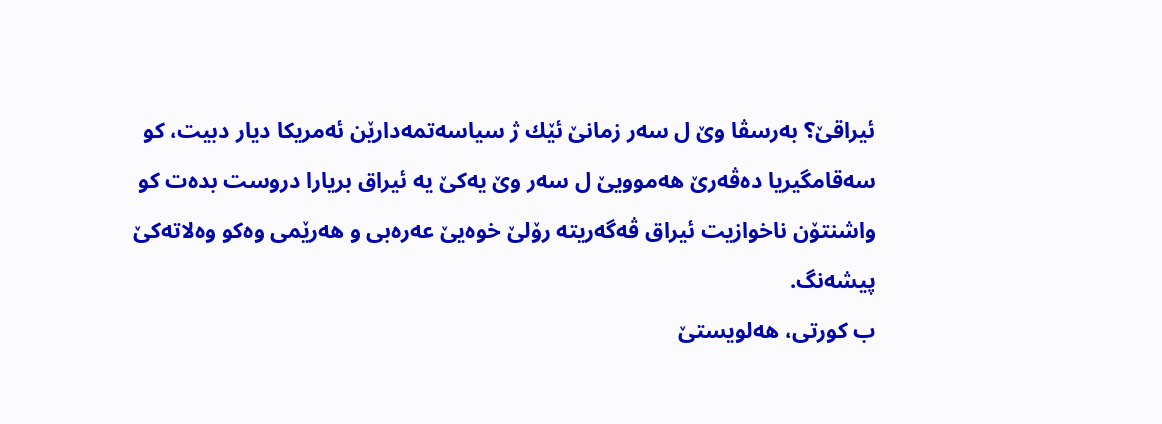ئیراقێ؟ به‌‌رسڤا وێ ل سه‌‌ر زمانێ ئێك ژ سیاسه‌‌تمه‌‌دارێن ئه‌‌مریكا دیار دبیت، كو سه‌‌قامگیریا ده‌‌ڤه‌‌رێ هه‌‌موویێ ل سه‌‌ر وێ یه‌‌كێ یه‌‌ ئیراق بریارا دروست بده‌‌ت كو واشنتۆن ناخوازیت ئیراق ڤه‌‌گه‌‌ریته‌‌ رۆلێ خوه‌‌یێ عه‌‌ره‌‌بى و هه‌‌رێمى وه‌‌كو وه‌لاته‌كێ پیشه‌نگ.
ب كورتى، هه‌‌لویستێ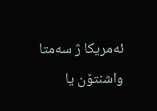ئه‌‌مریكا ژ سه‌‌متا واشنتۆن یا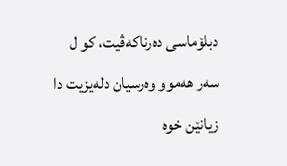دبلۆماسى ده‌‌رناكه‌‌ڤیت، كو ل سه‌‌ر هه‌‌موو وه‌‌رسیان دله‌‌یزیت دا زیانێن خوه‌‌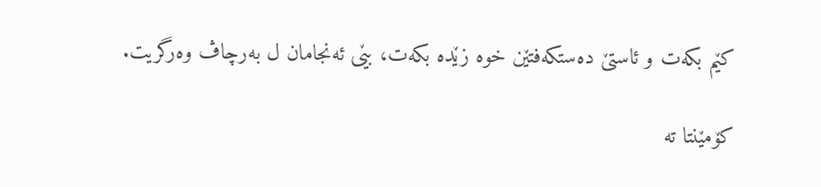كێم بكه‌‌ت و ئاستێ ده‌‌ستكه‌‌فتێن خوه‌‌ زێده‌‌ بكه‌‌ت، بێى ئه‌‌نجامان ل به‌‌رچاڤ وه‌‌رگریت.

کۆمێنتا تە